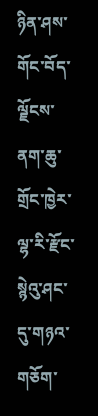ཉིན་ཤས་གོང་བོད་ལྗོངས་ནག་ཆུ་གྲོང་ཁྱེར་ལྷ་རི་རྫོང་སྙེའུ་ཤང་དུ་གཉའ་གཅོག་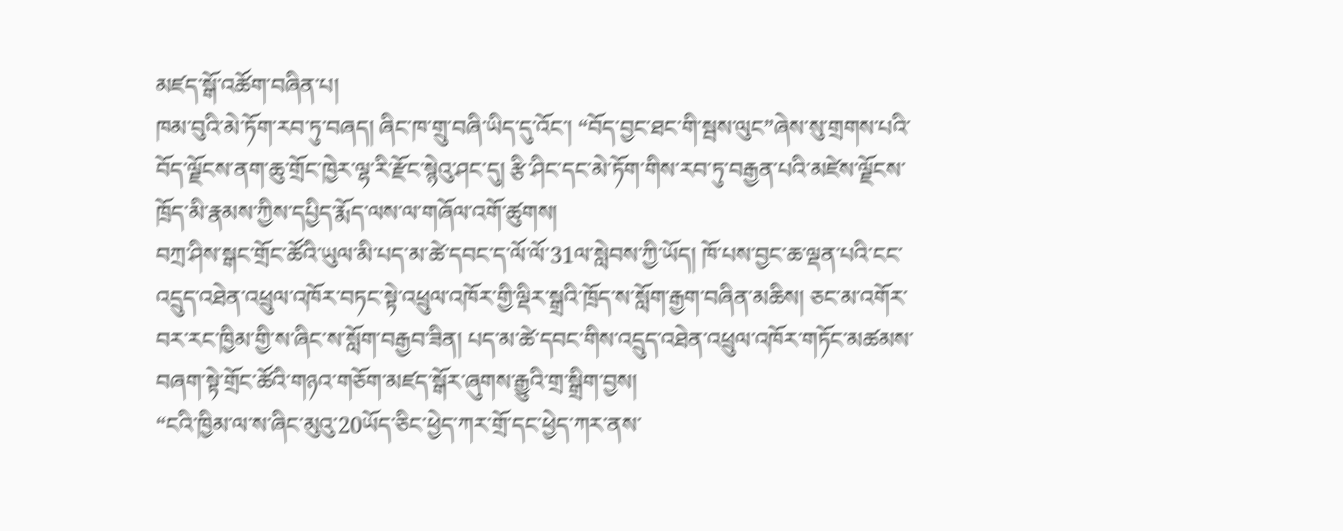མཛད་སྒོ་འཚོག་བཞིན་པ།
ཁམ་བུའི་མེ་ཏོག་རབ་ཏུ་བཞད། ཞིང་ཁ་གྲུ་བཞི་ཡིད་དུ་འོང་། “བོད་བྱང་ཐང་གི་སྦས་ལུང”ཞེས་སུ་གྲགས་པའི་བོད་ལྗོངས་ནག་ཆུ་གྲོང་ཁྱེར་ལྷ་རི་རྫོང་སྙེའུ་ཤང་དུ། རྩི་ཤིང་དང་མེ་ཏོག་གིས་རབ་ཏུ་བརྒྱན་པའི་མཛེས་ལྗོངས་ཁྲོད་མི་རྣམས་ཀྱིས་དཔྱིད་རྨོད་ལས་ལ་གཞོལ་འགོ་ཚུགས།
བཀྲ་ཤིས་སྒང་གྲོང་ཚོའི་ཡུལ་མི་པད་མ་ཚེ་དབང་ད་ལོ་ལོ་31ལ་སླེབས་ཀྱི་ཡོད། ཁོ་པས་བྱང་ཆ་ལྡན་པའི་ངང་འདྲུད་འཐེན་འཕྲུལ་འཁོར་བཏང་སྟེ་འཕྲུལ་འཁོར་གྱི་ལྡིར་སྒྲའི་ཁྲོད་ས་སློག་རྒྱག་བཞིན་མཆིས། ཅང་མ་འགོར་བར་རང་ཁྱིམ་གྱི་ས་ཞིང་ས་སློག་བརྒྱབ་ཟིན། པད་མ་ཚེ་དབང་གིས་འདྲུད་འཐེན་འཕྲུལ་འཁོར་གཏོང་མཚམས་བཞག་སྟེ་གྲོང་ཚོའི་གཉའ་གཅོག་མཛད་སྒོར་ཞུགས་རྒྱུའི་གྲ་སྒྲིག་བྱས།
“ངའི་ཁྱིམ་ལ་ས་ཞིང་མུའུ་20ཡོད་ཅིང་ཕྱེད་ཀར་གྲོ་དང་ཕྱེད་ཀར་ནས་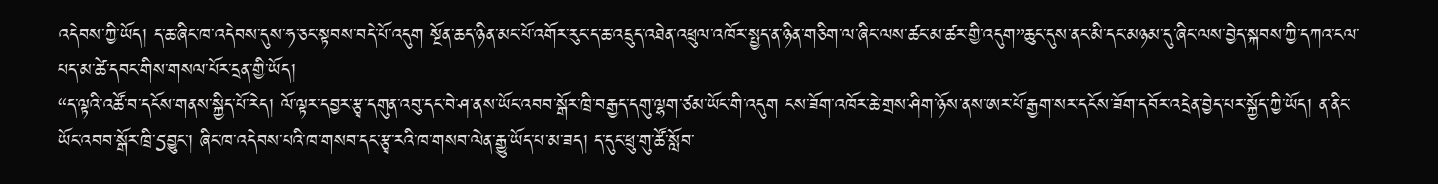འདེབས་ཀྱི་ཡོད། ད་ཆ་ཞིང་ཁ་འདེབས་དུས་ཧ་ཅང་སྟབས་བདེ་པོ་འདུག སྔོན་ཆད་ཉིན་མང་པོ་འགོར་རུང་ད་ཆ་འདྲུད་འཐེན་འཕྲུལ་འཁོར་སྤྱད་ན་ཉིན་གཅིག་ལ་ཞིང་ལས་ཚང་མ་ཚར་གྱི་འདུག”ཆུང་དུས་ནང་མི་དང་མཉམ་དུ་ཞིང་ལས་བྱེད་སྐབས་ཀྱི་དཀའ་ངལ་པད་མ་ཚེ་དབང་གིས་གསལ་པོར་དྲན་གྱི་ཡོད།
“ད་ལྟའི་འཚོ་བ་དངོས་གནས་སྐྱིད་པོ་རེད། ལོ་ལྟར་དབྱར་རྩྭ་དགུན་འབུ་དང་བེ་ཤ་ནས་ཡོང་འབབ་སྒོར་ཁྲི་བརྒྱད་དགུ་ལྷག་ཙམ་ཡོང་གི་འདུག ངས་ཟོག་འཁོར་ཆེ་གྲས་ཤིག་ཉོས་ནས་ཨར་པོ་རྒྱག་སར་དངོས་ཟོག་དབོར་འདྲེན་བྱེད་པར་སྐྱོད་ཀྱི་ཡོད། ན་ནིང་ཡོང་འབབ་སྒོར་ཁྲི་5བྱུང་། ཞིང་ཁ་འདེབས་པའི་ཁ་གསབ་དང་རྩྭ་རའི་ཁ་གསབ་ལེན་རྒྱུ་ཡོད་པ་མ་ཟད། ད་དུང་ཕྲུ་གུ་ཚོ་སློབ་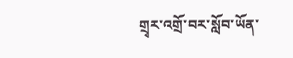གྲྭར་འགྲོ་བར་སློབ་ཡོན་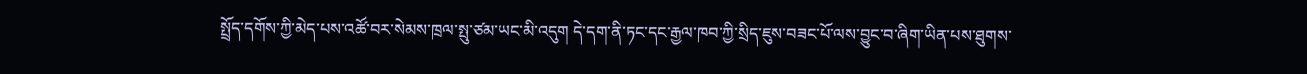སྤྲོད་དགོས་ཀྱི་མེད་པས་འཚོ་བར་སེམས་ཁྲལ་སྤུ་ཙམ་ཡང་མི་འདུག དེ་དག་ནི་ཏང་དང་རྒྱལ་ཁབ་ཀྱི་སྲིད་ཇུས་བཟང་པོ་ལས་བྱུང་བ་ཞིག་ཡིན་པས་ཐུགས་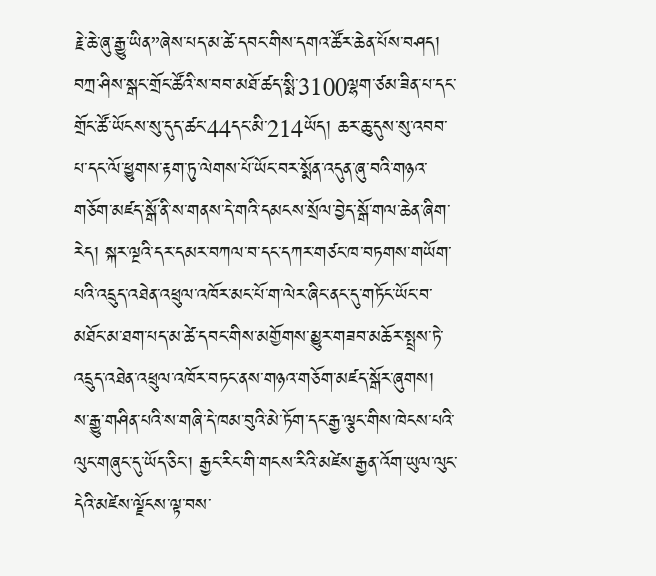རྗེ་ཆེ་ཞུ་རྒྱུ་ཡིན”ཞེས་པད་མ་ཚེ་དབང་གིས་དགའ་ཚོར་ཆེན་པོས་བཤད།
བཀྲ་ཤིས་སྒང་གྲོང་ཚོའི་ས་བབ་མཐོ་ཚད་སྨི་3100ལྷག་ཙམ་ཟིན་པ་དང་གྲོང་ཚོ་ཡོངས་སུ་དུད་ཚང་44དང་མི་214ཡོད། ཆར་ཆུ་དུས་སུ་འབབ་པ་དང་ལོ་ཕྱུགས་རྟག་ཏུ་ལེགས་པོ་ཡོང་བར་སྨོན་འདུན་ཞུ་བའི་གཉའ་གཅོག་མཛད་སྒོ་ནི་ས་གནས་དེ་གའི་དམངས་སྲོལ་བྱེད་སྒོ་གལ་ཆེན་ཞིག་རེད། སྐར་ལྔའི་དར་དམར་བཀལ་བ་དང་དཀར་གཙང་ཁ་བཏགས་གཡོག་པའི་འདྲུད་འཐེན་འཕྲུལ་འཁོར་མང་པོ་ག་ལེར་ཞིང་ནང་དུ་གཏོང་ཡོང་བ་མཐོང་མ་ཐག་པད་མ་ཚེ་དབང་གིས་མགྱོགས་མྱུར་གཟབ་མཆོར་སྤྲས་ཏེ་འདྲུད་འཐེན་འཕྲུལ་འཁོར་བཏང་ནས་གཉའ་གཅོག་མཛད་སྒོར་ཞུགས།
ས་རྒྱུ་གཤིན་པའི་ས་གཞི་དེ་ཁམ་བུའི་མེ་ཏོག་དང་རྒྱ་ལྕང་གིས་ཁེངས་པའི་ལུང་གཞུང་དུ་ཡོད་ཅིང་། རྒྱང་རིང་གི་གངས་རིའི་མཛེས་རྒྱན་འོག་ཡུལ་ལུང་དེའི་མཛེས་ལྗོངས་ལྟ་བས་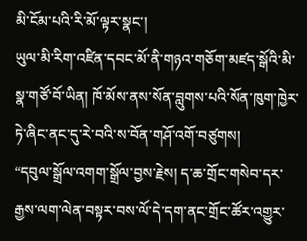མི་ངོམ་པའི་རི་མོ་ལྟར་སྣང་།
ཡུལ་མི་རིག་འཛིན་དབང་མོ་ནི་གཉའ་གཅོག་མཛད་སྒོའི་མི་སྣ་གཙོ་བོ་ཡིན། ཁོ་མོས་ནས་སོན་བླུགས་པའི་སོན་ཁུག་ཁྱེར་ཏེ་ཞིང་ནང་དུ་རེ་བའི་ས་བོན་གཤོ་འགོ་བཙུགས།
“དབུལ་སྒྲོལ་འགག་སྒྲོལ་བྱས་རྗེས། ད་ཆ་གྲོང་གསེབ་དར་རྒྱས་ལག་ལེན་བསྟར་བས་ལོ་དེ་དག་ནང་གྲོང་ཚོར་འགྱུར་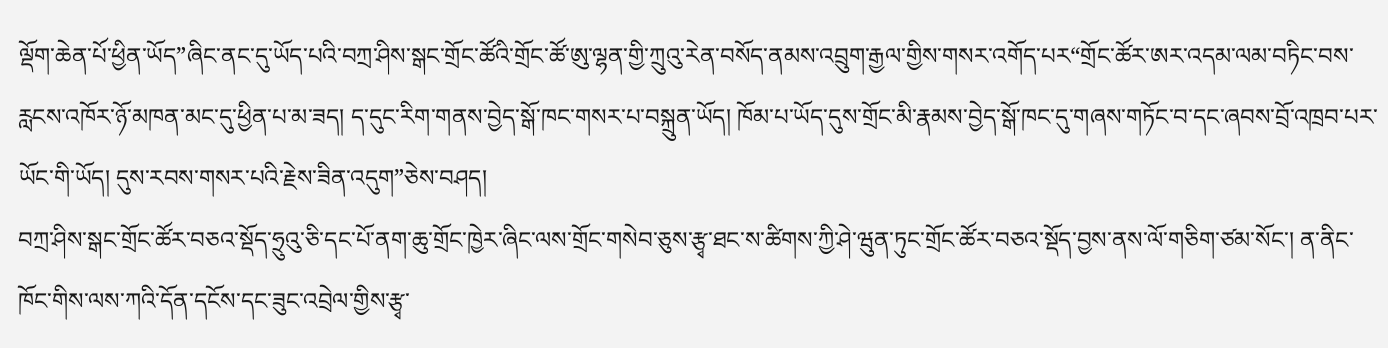ལྡོག་ཆེན་པོ་ཕྱིན་ཡོད”ཞིང་ནང་དུ་ཡོད་པའི་བཀྲ་ཤིས་སྒང་གྲོང་ཚོའི་གྲོང་ཚོ་ཨུ་ལྷན་གྱི་ཀྲུའུ་རེན་བསོད་ནམས་འབྲུག་རྒྱལ་གྱིས་གསར་འགོད་པར“གྲོང་ཚོར་ཨར་འདམ་ལམ་བཏིང་བས་རླངས་འཁོར་ཉོ་མཁན་མང་དུ་ཕྱིན་པ་མ་ཟད། ད་དུང་རིག་གནས་བྱེད་སྒོ་ཁང་གསར་པ་བསྐྲུན་ཡོད། ཁོམ་པ་ཡོད་དུས་གྲོང་མི་རྣམས་བྱེད་སྒོ་ཁང་དུ་གཞས་གཏོང་བ་དང་ཞབས་བྲོ་འཁྲབ་པར་ཡོང་གི་ཡོད། དུས་རབས་གསར་པའི་རྗེས་ཟིན་འདུག”ཅེས་བཤད།
བཀྲ་ཤིས་སྒང་གྲོང་ཚོར་བཅའ་སྡོད་ཧྲུའུ་ཅི་དང་པོ་ནག་ཆུ་གྲོང་ཁྱེར་ཞིང་ལས་གྲོང་གསེབ་ཅུས་རྩྭ་ཐང་ས་ཚིགས་ཀྱི་ཤེ་ཝུན་ཏུང་གྲོང་ཚོར་བཅའ་སྡོད་བྱས་ནས་ལོ་གཅིག་ཙམ་སོང་། ན་ནིང་ཁོང་གིས་ལས་ཀའི་དོན་དངོས་དང་ཟུང་འབྲེལ་གྱིས་རྩྭ་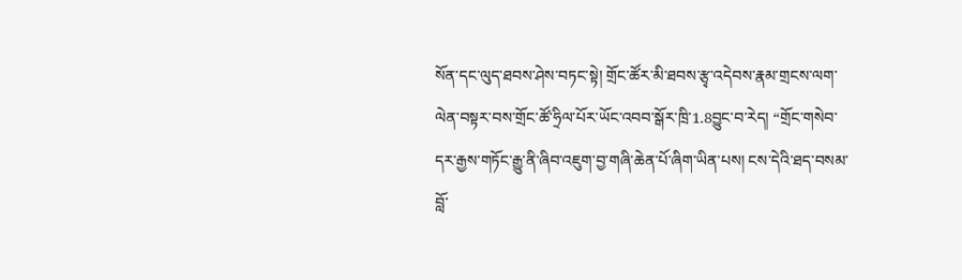སོན་དང་ལུད་ཐབས་ཤེས་བཏང་སྟེ། གྲོང་ཚོར་མི་ཐབས་རྩྭ་འདེབས་རྣམ་གྲངས་ལག་ལེན་བསྟར་བས་གྲོང་ཚོ་ཧྲིལ་པོར་ཡོང་འབབ་སྒོར་ཁྲི་1.8བྱུང་བ་རེད། “གྲོང་གསེབ་དར་རྒྱས་གཏོང་རྒྱུ་ནི་ཞིབ་འཇུག་བྱ་གཞི་ཆེན་པོ་ཞིག་ཡིན་པས། ངས་དེའི་ཐད་བསམ་བློ་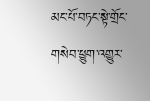མང་པོ་བཏང་སྟེ་གྲོང་གསེབ་ཕྱུག་འགྱུར་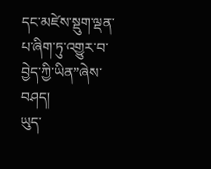དང་མཛེས་སྡུག་ལྡན་པ་ཞིག་ཏུ་འགྱུར་བ་བྱེད་ཀྱི་ཡིན”ཞེས་བཤད།
ཡུད་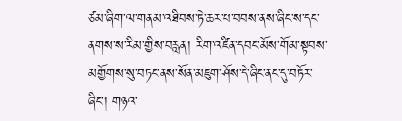ཙམ་ཞིག་ལ་གནམ་འཐིབས་ཏེ་ཆར་པ་བབས་ནས་ཞིང་ས་དང་ནགས་ས་རིམ་གྱིས་བརླན། རིག་འཛིན་དབང་མོས་གོམ་སྟབས་མགྱོགས་སུ་བཏང་ནས་སོན་མཇུག་ཤོས་དེ་ཞིང་ནང་དུ་བཏོར་ཞིང་། གཉའ་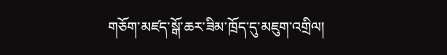གཅོག་མཛད་སྒོ་ཆར་ཟིམ་ཁྲོད་དུ་མཇུག་འགྲིལ།